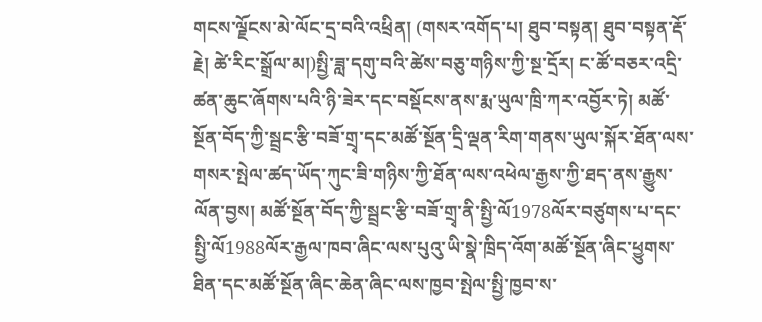གངས་ལྗོངས་མེ་ལོང་དྲ་བའི་འཕྲིན། (གསར་འགོད་པ། ཐུབ་བསྟན། ཐུབ་བསྟན་རྡོ་རྗེ། ཚེ་རིང་སྒྲོལ་མ།)སྤྱི་ཟླ་དགུ་བའི་ཚེས་བཅུ་གཉིས་ཀྱི་སྔ་དྲོར། ང་ཚོ་བཅར་འདྲི་ཚན་ཆུང་ཞོགས་པའི་ཉི་ཟེར་དང་བསྡོངས་ནས་རྨ་ཡུལ་ཁྲི་ཀར་འབྱོར་ཏེ། མཚོ་སྔོན་བོད་ཀྱི་སྦྲང་རྩི་བཟོ་གྲྭ་དང་མཚོ་སྔོན་དྲི་ལྡན་རིག་གནས་ཡུལ་སྐོར་ཐོན་ལས་གསར་སྤེལ་ཚད་ཡོད་ཀུང་ཟི་གཉིས་ཀྱི་ཐོན་ལས་འཕེལ་རྒྱས་ཀྱི་ཐད་ནས་རྒྱུས་ལོན་བྱས། མཚོ་སྔོན་བོད་ཀྱི་སྦྲང་རྩི་བཟོ་གྲྭ་ནི་སྤྱི་ལོ1978ལོར་བཙུགས་པ་དང་སྤྱི་ལོ1988ལོར་རྒྱལ་ཁབ་ཞིང་ལས་པུའུ་ཡི་སྣེ་ཁྲིད་འོག་མཚོ་སྔོན་ཞིང་ཕྱུགས་ཐིན་དང་མཚོ་སྔོན་ཞིང་ཆེན་ཞིང་ལས་ཁྱབ་སྤེལ་སྤྱི་ཁྱབ་ས་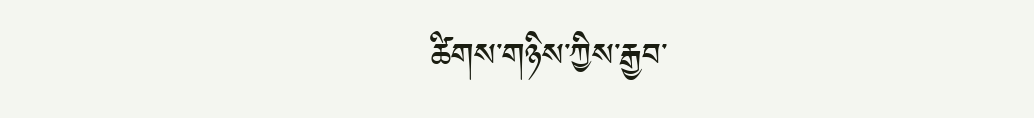ཚིགས་གཉིས་ཀྱིས་རྒྱབ་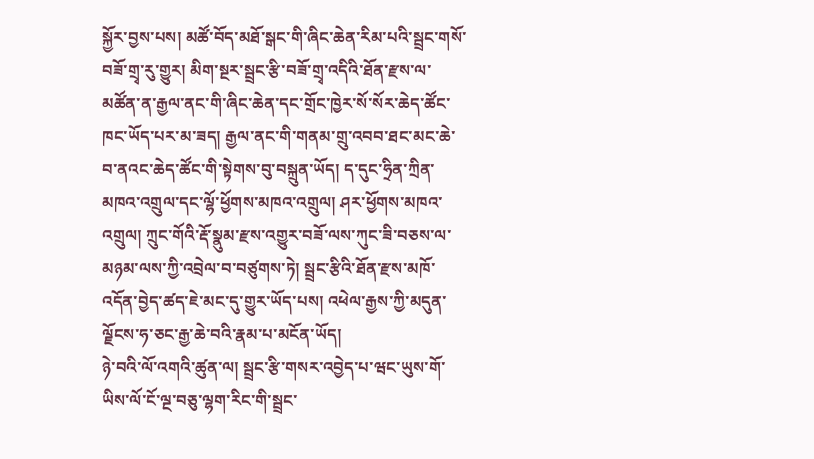སྐྱོར་བྱས་པས། མཚོ་བོད་མཐོ་སྒང་གི་ཞིང་ཆེན་རིམ་པའི་སྦྲང་གསོ་བཟོ་གྲྭ་རུ་གྱུར། མིག་སྔར་སྦྲང་རྩི་བཟོ་གྲྭ་འདིའི་ཐོན་རྫས་ལ་མཚོན་ན་རྒྱལ་ནང་གི་ཞིང་ཆེན་དང་གྲོང་ཁྱེར་སོ་སོར་ཆེད་ཚོང་ཁང་ཡོད་པར་མ་ཟད། རྒྱལ་ནང་གི་གནམ་གྲུ་འབབ་ཐང་མང་ཆེ་བ་ནའང་ཆེད་ཚོང་གི་སྟེགས་བུ་བསྐྲུན་ཡོད། ད་དུང་ཧྲིན་ཀྲིན་མཁའ་འགྲུལ་དང་ལྷོ་ཕྱོགས་མཁའ་འགྲུལ། ཤར་ཕྱོགས་མཁའ་འགྲུལ། ཀྲུང་གོའི་རྡོ་སྣུམ་རྫས་འགྱུར་བཟོ་ལས་ཀུང་ཟི་བཅས་ལ་མཉམ་ལས་ཀྱི་འབྲེལ་བ་བཙུགས་ཏེ། སྦྲང་རྩིའི་ཐོན་རྫས་མཁོ་འདོན་བྱེད་ཚད་ཇེ་མང་དུ་གྱུར་ཡོད་པས། འཕེལ་རྒྱས་ཀྱི་མདུན་ལྗོངས་ཧ་ཅང་རྒྱ་ཆེ་བའི་རྣམ་པ་མངོན་ཡོད།
ཉེ་བའི་ལོ་འགའི་ཚུན་ལ། སྦྲང་རྩི་གསར་འབྱེད་པ་ཝང་ཡུས་གོ་ཡིས་ལོ་ངོ་ལྔ་བཅུ་ལྷག་རིང་གི་སྦྲང་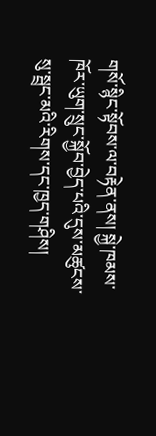གསོ་སྙིང་སྟོབས་ལ་བརྟེན་ནས། སྐྱེ་ཁམས་ཁོར་ཡུག་སྲུང་སྐྱོབ་བྱེད་པའི་དུས་མཚུངས་སུ་སྦྲང་མའི་རིགས་དང་ཁྱད་གཤིས།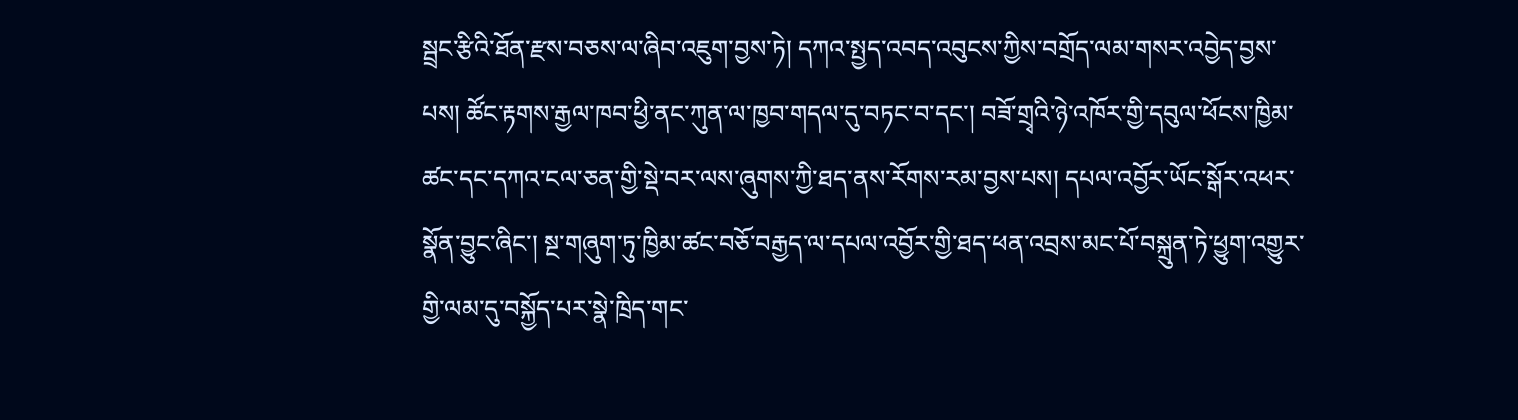སྦྲང་རྩིའི་ཐོན་རྫས་བཅས་ལ་ཞིབ་འཇུག་བྱས་ཏེ། དཀའ་སྤྱད་འབད་འབུངས་ཀྱིས་བགྲོད་ལམ་གསར་འབྱེད་བྱས་པས། ཚོང་རྟགས་རྒྱལ་ཁབ་ཕྱི་ནང་ཀུན་ལ་ཁྱབ་གདལ་དུ་བཏང་བ་དང་། བཟོ་གྲྭའི་ཉེ་འཁོར་གྱི་དབུལ་ཕོངས་ཁྱིམ་ཚང་དང་དཀའ་ངལ་ཅན་གྱི་སྡེ་བར་ལས་ཞུགས་ཀྱི་ཐད་ནས་རོགས་རམ་བྱས་པས། དཔལ་འབྱོར་ཡོང་སྒོར་འཕར་སྣོན་བྱུང་ཞིང་། སྔ་གཞུག་ཏུ་ཁྱིམ་ཚང་བཅོ་བརྒྱད་ལ་དཔལ་འབྱོར་གྱི་ཐད་ཕན་འབྲས་མང་པོ་བསྐྲུན་ཏེ་ཕྱུག་འགྱུར་གྱི་ལམ་དུ་བསྐྱོད་པར་སྣེ་ཁྲིད་གང་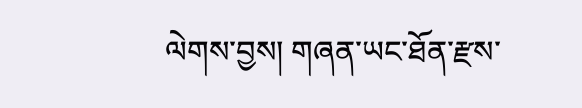ལེགས་བྱས། གཞན་ཡང་ཐོན་རྫས་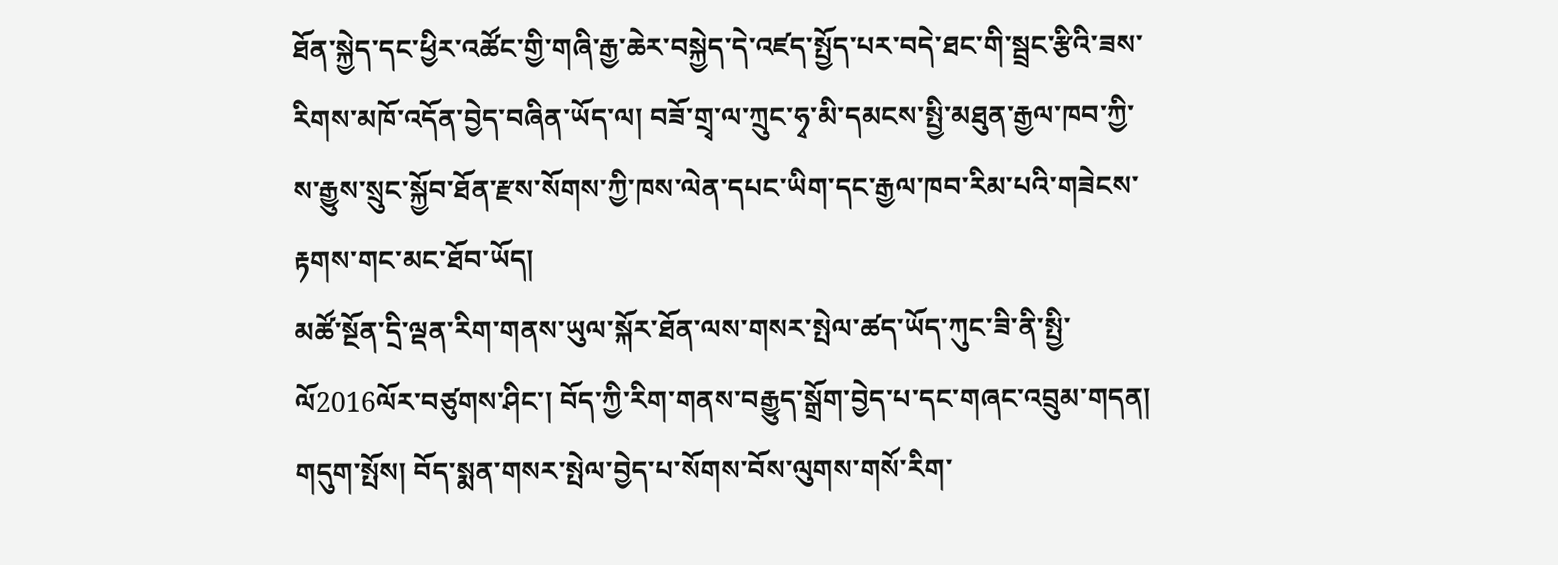ཐོན་སྐྱེད་དང་ཕྱིར་འཚོང་གྱི་གཞི་རྒྱ་ཆེར་བསྐྱེད་དེ་འཛད་སྤྱོད་པར་བདེ་ཐང་གི་སྦྲང་རྩིའི་ཟས་རིགས་མཁོ་འདོན་བྱེད་བཞིན་ཡོད་ལ། བཟོ་གྲྭ་ལ་ཀྲུང་ཧྭ་མི་དམངས་སྤྱི་མཐུན་རྒྱལ་ཁབ་ཀྱི་ས་རྒྱུས་སྲུང་སྐྱོབ་ཐོན་རྫས་སོགས་ཀྱི་ཁས་ལེན་དཔང་ཡིག་དང་རྒྱལ་ཁབ་རིམ་པའི་གཟེངས་རྟགས་གང་མང་ཐོབ་ཡོད།
མཚོ་སྔོན་དྲི་ལྡན་རིག་གནས་ཡུལ་སྐོར་ཐོན་ལས་གསར་སྤེལ་ཚད་ཡོད་ཀུང་ཟི་ནི་སྤྱི་ལོ2016ལོར་བཙུགས་ཤིང་། བོད་ཀྱི་རིག་གནས་བརྒྱུད་སྒྲོག་བྱེད་པ་དང་གཞང་འབྲུམ་གདན། གདུག་སྤོས། བོད་སྨན་གསར་སྤེལ་བྱེད་པ་སོགས་བོས་ལུགས་གསོ་རིག་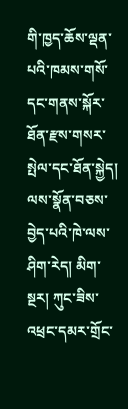གི་ཁྱད་ཆོས་ལྡན་པའི་ཁམས་གསོ་དང་གནས་སྐོར་ཐོན་རྫས་གསར་སྤེལ་དང་ཐོན་སྐྱེད། ལས་སྣོན་བཅས་བྱེད་པའི་ཁེ་ལས་ཤིག་རེད། མིག་སྔར། ཀུང་ཟིས་འཕྲང་དམར་གྲོང་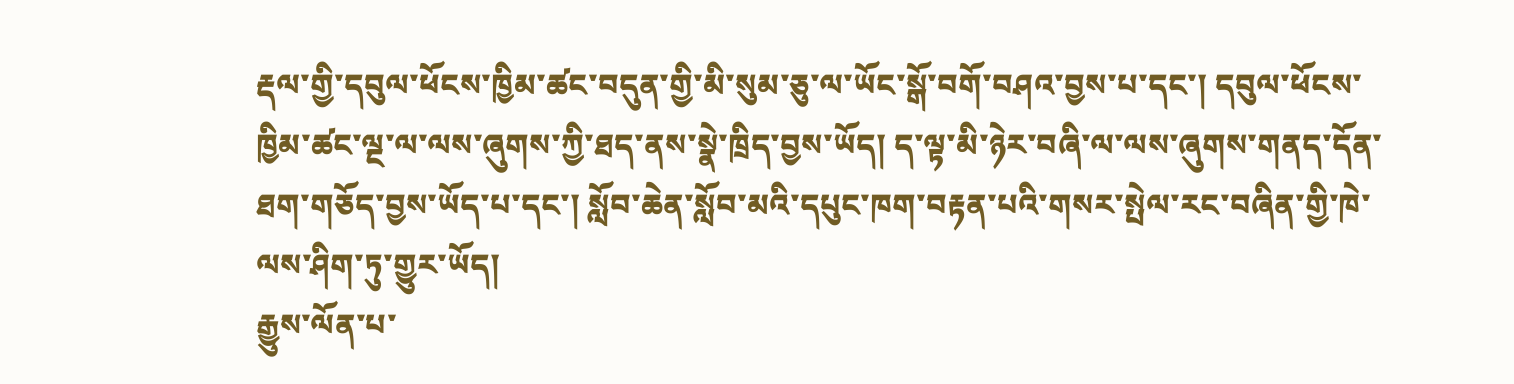རྡལ་གྱི་དབུལ་ཕོངས་ཁྱིམ་ཚང་བདུན་གྱི་མི་སུམ་ཅུ་ལ་ཡོང་སྒོ་བགོ་བཤའ་བྱས་པ་དང་། དབུལ་ཕོངས་ཁྱིམ་ཚང་ལྔ་ལ་ལས་ཞུགས་ཀྱི་ཐད་ནས་སྣེ་ཁྲིད་བྱས་ཡོད། ད་ལྟ་མི་ཉེར་བཞི་ལ་ལས་ཞུགས་གནད་དོན་ཐག་གཅོད་བྱས་ཡོད་པ་དང་། སློབ་ཆེན་སློབ་མའི་དཔུང་ཁག་བརྟན་པའི་གསར་སྤེལ་རང་བཞིན་གྱི་ཁེ་ལས་ཤིག་ཏུ་གྱུར་ཡོད།
རྒྱུས་ལོན་པ་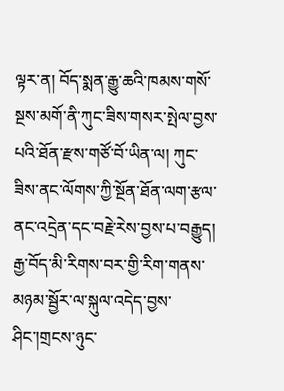ལྟར་ན། བོད་སྨན་རྒྱུ་ཆའི་ཁམས་གསོ་སྔས་མགོ་ནི་ཀུང་ཟིས་གསར་སྤེལ་བྱས་པའི་ཐོན་རྫས་གཙོ་བོ་ཡིན་ལ། ཀུང་ཟིས་ནང་ལོགས་ཀྱི་སྔོན་ཐོན་ལག་རྩལ་ནང་འདྲེན་དང་བརྗེ་རེས་བྱས་པ་བརྒྱུད། རྒྱ་བོད་མི་རིགས་བར་གྱི་རིག་གནས་མཉམ་སྦྱོར་ལ་སྐུལ་འདེད་བྱས་ཤིང་།གྲངས་ཉུང་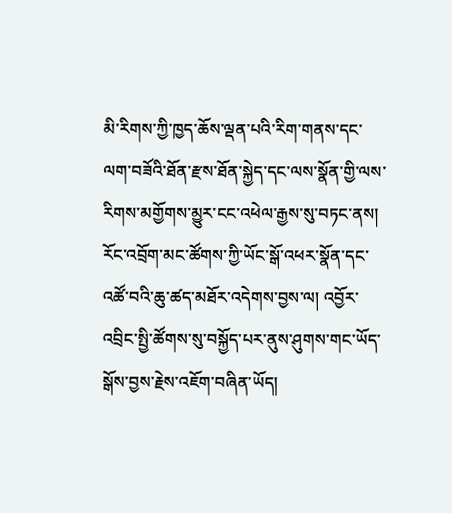མི་རིགས་ཀྱི་ཁྱད་ཆོས་ལྡན་པའི་རིག་གནས་དང་ལག་བཟོའི་ཐོན་རྫས་ཐོན་སྐྱེད་དང་ལས་སྣོན་གྱི་ལས་རིགས་མགྱོགས་མྱུར་ངང་འཕེལ་རྒྱས་སུ་བཏང་ནས། རོང་འབྲོག་མང་ཚོགས་ཀྱི་ཡོང་སྒོ་འཕར་སྣོན་དང་འཚོ་བའི་ཆུ་ཚད་མཐོར་འདེགས་བྱས་ལ། འབྱོར་འབྲིང་སྤྱི་ཚོགས་སུ་བསྐྱོད་པར་ནུས་ཤུགས་གང་ཡོད་སྒོས་བྱས་རྗེས་འཇོག་བཞིན་ཡོད།